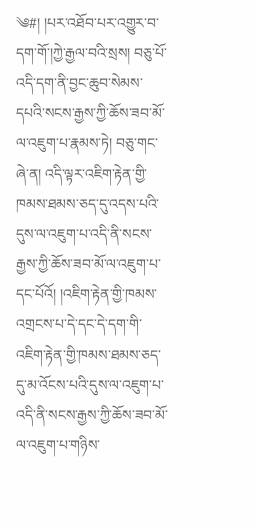༄#། །པར་འཐོབ་པར་འགྱུར་བ་དག་གོ་།ཀྱེ་རྒྱལ་བའི་སྲས། བཅུ་པོ་འདི་དག་ནི་བྱང་ཆུབ་སེམས་དཔའི་སངས་རྒྱས་ཀྱི་ཆོས་ཟབ་མོ་ལ་འཇུག་པ་རྣམས་ཏེ། བཅུ་གང་ཞེ་ན། འདི་ལྟར་འཇིག་རྟེན་གྱི་ཁམས་ཐམས་ཅད་དུ་འདས་པའི་དུས་ལ་འཇུག་པ་འདི་ནི་སངས་རྒྱས་ཀྱི་ཆོས་ཟབ་མོ་ལ་འཇུག་པ་དང་པོའོ། །འཇིག་རྟེན་གྱི་ཁམས་འགྲངས་པ་དེ་དང་དེ་དག་གི་འཇིག་རྟེན་གྱི་ཁམས་ཐམས་ཅད་དུ་མ་འོངས་པའི་དུས་ལ་འཇུག་པ་འདི་ནི་སངས་རྒྱས་ཀྱི་ཆོས་ཟབ་མོ་ལ་འཇུག་པ་གཉིས་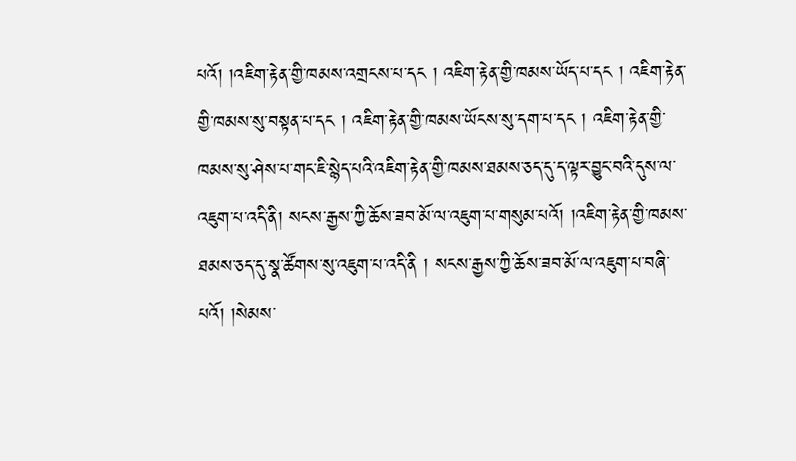པའོ། །འཇིག་རྟེན་གྱི་ཁམས་འགྲངས་པ་དང ། འཇིག་རྟེན་གྱི་ཁམས་ཡོད་པ་དང ། འཇིག་རྟེན་གྱི་ཁམས་སུ་བསྟན་པ་དང ། འཇིག་རྟེན་གྱི་ཁམས་ཡོངས་སུ་དག་པ་དང ། འཇིག་རྟེན་གྱི་ཁམས་སུ་ཤེས་པ་གང་ཇི་སྙེད་པའི་འཇིག་རྟེན་གྱི་ཁམས་ཐམས་ཅད་དུ་ད་ལྟར་བྱུང་བའི་དུས་ལ་འཇུག་པ་འདི་ནི། སངས་རྒྱས་ཀྱི་ཆོས་ཟབ་མོ་ལ་འཇུག་པ་གསུམ་པའོ། །འཇིག་རྟེན་གྱི་ཁམས་ཐམས་ཅད་དུ་སྣ་ཚོགས་སུ་འཇུག་པ་འདི་ནི ། སངས་རྒྱས་ཀྱི་ཆོས་ཟབ་མོ་ལ་འཇུག་པ་བཞི་པའོ། །སེམས་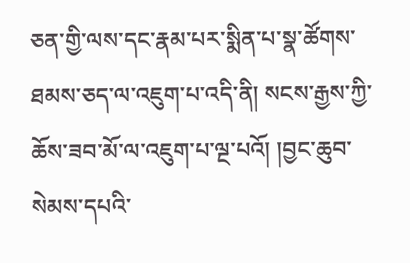ཅན་གྱི་ལས་དང་རྣམ་པར་སྨིན་པ་སྣ་ཚོགས་ཐམས་ཅད་ལ་འཇུག་པ་འདི་ནི། སངས་རྒྱས་ཀྱི་ཆོས་ཟབ་མོ་ལ་འཇུག་པ་ལྔ་པའོ། །བྱང་ཆུབ་སེམས་དཔའི་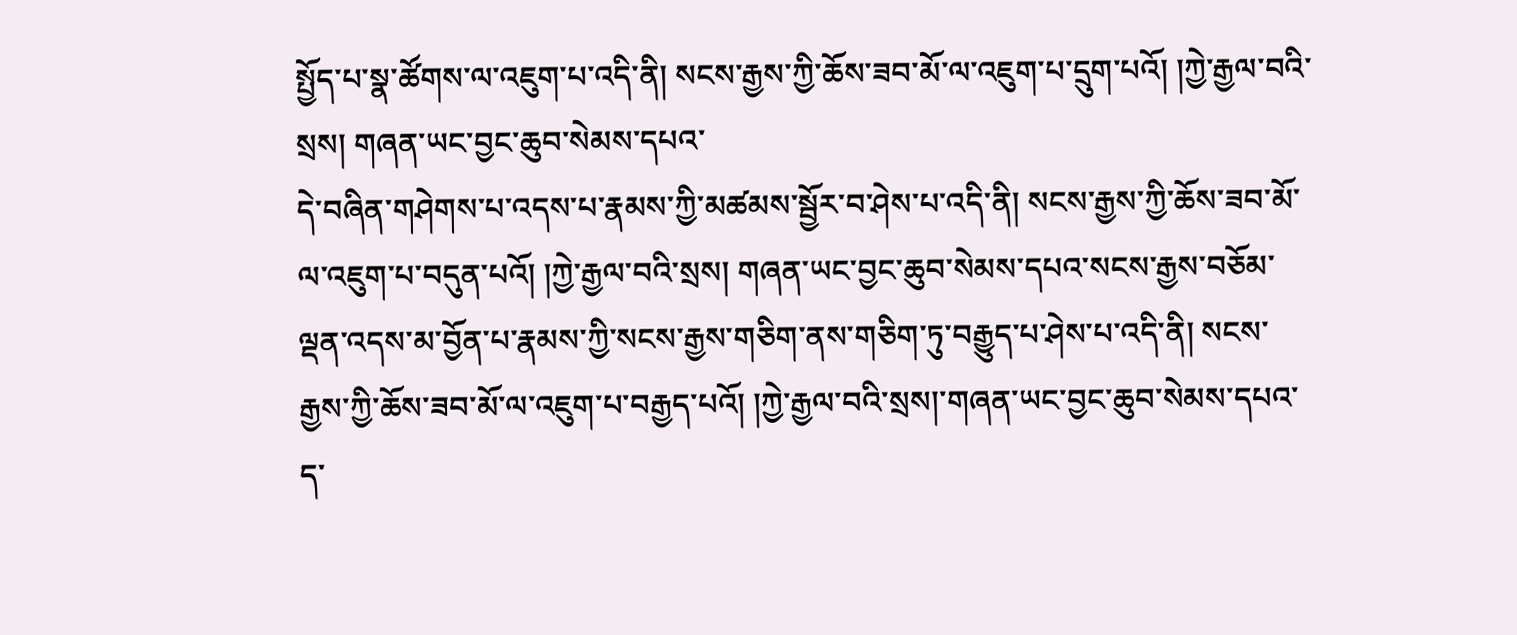སྤྱོད་པ་སྣ་ཚོགས་ལ་འཇུག་པ་འདི་ནི། སངས་རྒྱས་ཀྱི་ཆོས་ཟབ་མོ་ལ་འཇུག་པ་དྲུག་པའོ། །ཀྱེ་རྒྱལ་བའི་སྲས། གཞན་ཡང་བྱང་ཆུབ་སེམས་དཔའ་
དེ་བཞིན་གཤེགས་པ་འདས་པ་རྣམས་ཀྱི་མཚམས་སྦྱོར་བ་ཤེས་པ་འདི་ནི། སངས་རྒྱས་ཀྱི་ཆོས་ཟབ་མོ་ལ་འཇུག་པ་བདུན་པའོ། །ཀྱེ་རྒྱལ་བའི་སྲས། གཞན་ཡང་བྱང་ཆུབ་སེམས་དཔའ་སངས་རྒྱས་བཅོམ་ལྡན་འདས་མ་བྱོན་པ་རྣམས་ཀྱི་སངས་རྒྱས་གཅིག་ནས་གཅིག་ཏུ་བརྒྱུད་པ་ཤེས་པ་འདི་ནི། སངས་རྒྱས་ཀྱི་ཆོས་ཟབ་མོ་ལ་འཇུག་པ་བརྒྱད་པའོ། །ཀྱེ་རྒྱལ་བའི་སྲས།་གཞན་ཡང་བྱང་ཆུབ་སེམས་དཔའ་ད་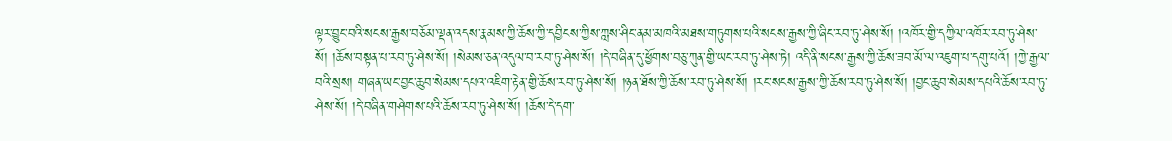ལྟར་བྱུང་བའི་སངས་རྒྱས་བཅོམ་ལྡན་འདས་རྣམས་ཀྱི་ཆོས་ཀྱི་དབྱིངས་ཀྱིས་ཀླས་ཤིང་ནམ་མཁའི་མཐས་གཏུགས་པའི་སངས་རྒྱས་ཀྱི་ཞིང་རབ་ཏུ་ཤེས་སོ། །འཁོར་གྱི་དཀྱིལ་འཁོར་རབ་ཏུ་ཤེས་སོ། །ཆོས་བསྟན་པ་རབ་ཏུ་ཤེས་སོ། །སེམས་ཅན་འདུལ་བ་རབ་ཏུ་ཤེས་སོ། །དེ་བཞིན་དུ་ཕྱོགས་བཅུ་ཀུན་གྱི་ཡང་རབ་ཏུ་ཤེས་ཏེ། འདི་ནི་སངས་རྒྱས་ཀྱི་ཆོས་ཟབ་མོ་ལ་འཇུག་པ་དགུ་པའོ། །ཀྱེ་རྒྱལ་བའི་སྲས། གཞན་ཡང་བྱང་ཆུབ་སེམས་དཔའ་འཇིག་རྟེན་གྱི་ཆོས་རབ་ཏུ་ཤེས་སོ། །ཉན་ཐོས་ཀྱི་ཆོས་རབ་ཏུ་ཤེས་སོ། །རང་སངས་རྒྱས་ཀྱི་ཆོས་རབ་ཏུ་ཤེས་སོ། །བྱང་ཆུབ་སེམས་དཔའི་ཆོས་རབ་ཏུ་ཤེས་སོ། །དེ་བཞིན་གཤེགས་པའི་ཆོས་རབ་ཏུ་ཤེས་སོ། །ཆོས་དེ་དག་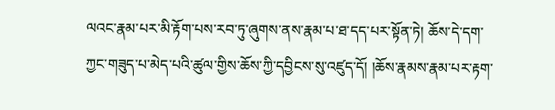ལའང་རྣམ་པར་མི་རྟོག་པས་རབ་ཏུ་ཞུགས་ནས་རྣམ་པ་ཐ་དད་པར་སྟོན་ཏེ། ཆོས་དེ་དག་ཀྱང་གཟུད་པ་མེད་པའི་ཚུལ་གྱིས་ཆོས་ཀྱི་དབྱིངས་སུ་འཛུད་དོ། །ཆོས་རྣམས་རྣམ་པར་རྟག་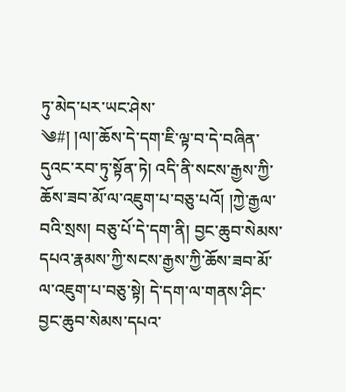ཏུ་མེད་པར་ཡང་ཤེས་
༄#། །ལ།་ཆོས་དེ་དག་ཇི་ལྟ་བ་དེ་བཞིན་དུའང་རབ་ཏུ་སྟོན་ཏེ། འདི་ནི་སངས་རྒྱས་ཀྱི་ཆོས་ཟབ་མོ་ལ་འཇུག་པ་བཅུ་པའོ། །ཀྱེ་རྒྱལ་བའི་སྲས། བཅུ་པོ་དེ་དག་ནི། བྱང་ཆུབ་སེམས་དཔའ་རྣམས་ཀྱི་སངས་རྒྱས་ཀྱི་ཆོས་ཟབ་མོ་ལ་འཇུག་པ་བཅུ་སྟེ། དེ་དག་ལ་གནས་ཤིང་བྱང་ཆུབ་སེམས་དཔའ་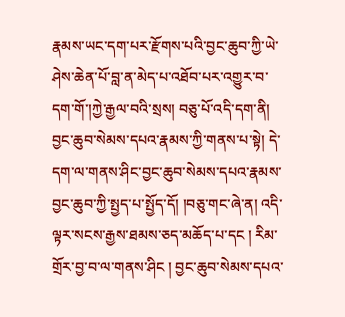རྣམས་ཡང་དག་པར་རྫོགས་པའི་བྱང་ཆུབ་ཀྱི་ཡེ་ཤེས་ཆེན་པོ་བླ་ན་མེད་པ་འཐོབ་པར་འགྱུར་བ་དག་གོ་།ཀྱེ་རྒྱལ་བའི་སྲས། བཅུ་པོ་འདི་དག་ནི། བྱང་ཆུབ་སེམས་དཔའ་རྣམས་ཀྱི་གནས་པ་སྟེ། དེ་དག་ལ་གནས་ཤིང་བྱང་ཆུབ་སེམས་དཔའ་རྣམས་བྱང་ཆུབ་ཀྱི་སྤྱད་པ་སྤྱོད་དོ། །བཅུ་གང་ཞེ་ན། འདི་ལྟར་སངས་རྒྱས་ཐམས་ཅད་མཆོད་པ་དང ། རིམ་གྲོར་བྱ་བ་ལ་གནས་ཤིང ། བྱང་ཆུབ་སེམས་དཔའ་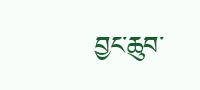བྱང་ཆུབ་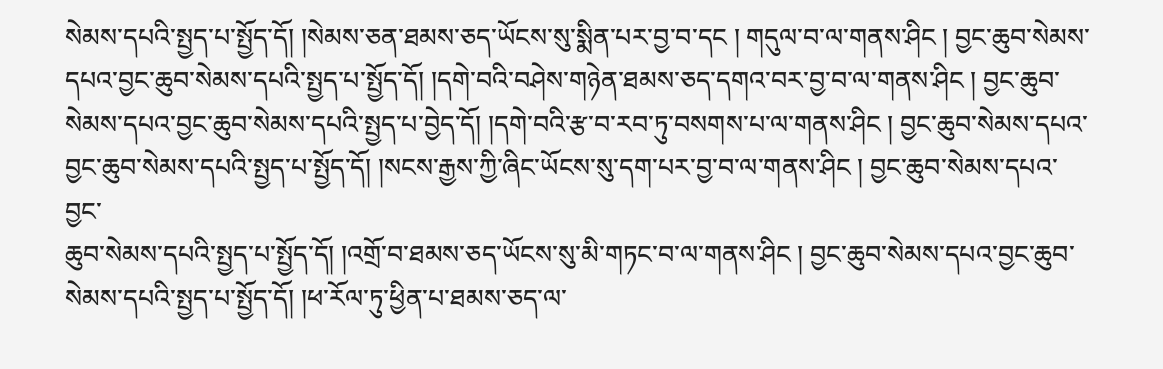སེམས་དཔའི་སྤྱད་པ་སྤྱོད་དོ། །སེམས་ཅན་ཐམས་ཅད་ཡོངས་སུ་སྨིན་པར་བྱ་བ་དང ། གདུལ་བ་ལ་གནས་ཤིང ། བྱང་ཆུབ་སེམས་དཔའ་བྱང་ཆུབ་སེམས་དཔའི་སྤྱད་པ་སྤྱོད་དོ། །དགེ་བའི་བཤེས་གཉེན་ཐམས་ཅད་དགའ་བར་བྱ་བ་ལ་གནས་ཤིང ། བྱང་ཆུབ་སེམས་དཔའ་བྱང་ཆུབ་སེམས་དཔའི་སྤྱད་པ་བྱེད་དོ། །དགེ་བའི་རྩ་བ་རབ་ཏུ་བསགས་པ་ལ་གནས་ཤིང ། བྱང་ཆུབ་སེམས་དཔའ་བྱང་ཆུབ་སེམས་དཔའི་སྤྱད་པ་སྤྱོད་དོ། །སངས་རྒྱས་ཀྱི་ཞིང་ཡོངས་སུ་དག་པར་བྱ་བ་ལ་གནས་ཤིང ། བྱང་ཆུབ་སེམས་དཔའ་བྱང་
ཆུབ་སེམས་དཔའི་སྤྱད་པ་སྤྱོད་དོ། །འགྲོ་བ་ཐམས་ཅད་ཡོངས་སུ་མི་གཏང་བ་ལ་གནས་ཤིང ། བྱང་ཆུབ་སེམས་དཔའ་བྱང་ཆུབ་སེམས་དཔའི་སྤྱད་པ་སྤྱོད་དོ། །ཕ་རོལ་ཏུ་ཕྱིན་པ་ཐམས་ཅད་ལ་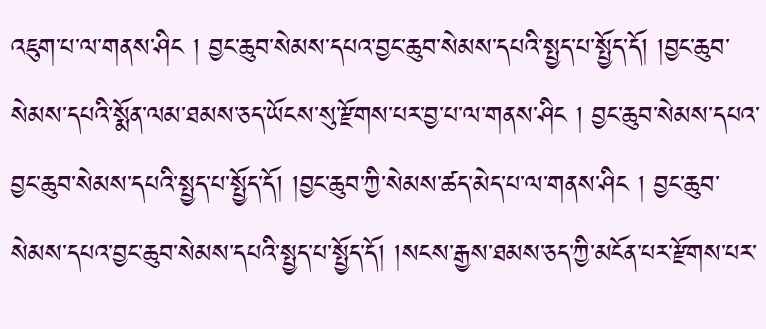འཇུག་པ་ལ་གནས་ཤིང ། བྱང་ཆུབ་སེམས་དཔའ་བྱང་ཆུབ་སེམས་དཔའི་སྤྱད་པ་སྤྱོད་དོ། །བྱང་ཆུབ་སེམས་དཔའི་སྨོན་ལམ་ཐམས་ཅད་ཡོངས་སུ་རྫོགས་པར་བྱ་པ་ལ་གནས་ཤིང ། བྱང་ཆུབ་སེམས་དཔའ་བྱང་ཆུབ་སེམས་དཔའི་སྤྱད་པ་སྤྱོད་དོ། །བྱང་ཆུབ་ཀྱི་སེམས་ཚད་མེད་པ་ལ་གནས་ཤིང ། བྱང་ཆུབ་སེམས་དཔའ་བྱང་ཆུབ་སེམས་དཔའི་སྤྱད་པ་སྤྱོད་དོ། །སངས་རྒྱས་ཐམས་ཅད་ཀྱི་མངོན་པར་རྫོགས་པར་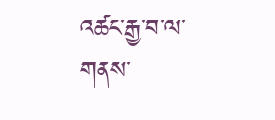འཚང་རྒྱ་བ་ལ་གནས་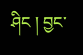ཤིང ། བྱང་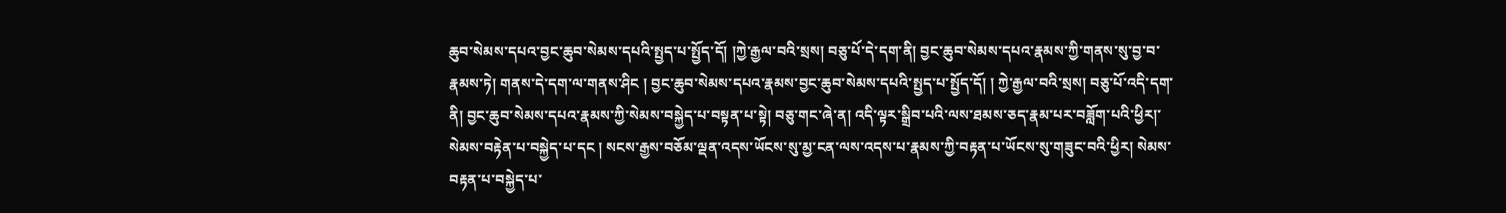ཆུབ་སེམས་དཔའ་བྱང་ཆུབ་སེམས་དཔའི་སྤྱད་པ་སྤྱོད་དོ། །ཀྱེ་རྒྱལ་བའི་སྲས། བཅུ་པོ་དེ་དག་ནི། བྱང་ཆུབ་སེམས་དཔའ་རྣམས་ཀྱི་གནས་སུ་བྱ་བ་རྣམས་ཏེ། གནས་དེ་དག་ལ་གནས་ཤིང ། བྱང་ཆུབ་སེམས་དཔའ་རྣམས་བྱང་ཆུབ་སེམས་དཔའི་སྤྱད་པ་སྤྱོད་དོ། ། ཀྱེ་རྒྱལ་བའི་སྲས། བཅུ་པོ་འདི་དག་ནི། བྱང་ཆུབ་སེམས་དཔའ་རྣམས་ཀྱི་སེམས་བསྐྱེད་པ་བསྟན་པ་སྟེ། བཅུ་གང་ཞེ་ན། འདི་ལྟར་སྒྲིབ་པའི་ལས་ཐམས་ཅད་རྣམ་པར་བཟློག་པའི་ཕྱིར།་སེམས་བརྟེན་པ་བསྐྱེད་པ་དང ། སངས་རྒྱས་བཅོམ་ལྡན་འདས་ཡོངས་སུ་མྱ་ངན་ལས་འདས་པ་རྣམས་ཀྱི་བརྟན་པ་ཡོངས་སུ་གཟུང་བའི་ཕྱིར། སེམས་བརྟན་པ་བསྐྱེད་པ་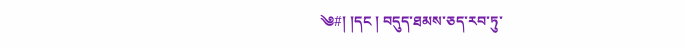༄#། །དང ། བདུད་ཐམས་ཅད་རབ་ཏུ་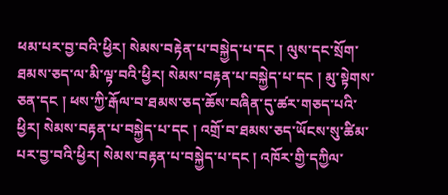ཕམ་པར་བྱ་བའི་ཕྱིར། སེམས་བརྟེན་པ་བསྐྱེད་པ་དང ། ལུས་དང་སྲོག་ཐམས་ཅད་ལ་མི་ལྟ་བའི་ཕྱིར། སེམས་བརྟན་པ་བསྐྱེད་པ་དང ། མུ་སྟེགས་ཅན་དང ། ཕས་ཀྱི་རྒོལ་བ་ཐམས་ཅད་ཆོས་བཞིན་དུ་ཚར་གཅད་པའི་ཕྱིར། སེམས་བརྟན་པ་བསྐྱེད་པ་དང ། འགྲོ་བ་ཐམས་ཅད་ཡོངས་སུ་ཚིམ་པར་བྱ་བའི་ཕྱིར། སེམས་བརྟན་པ་བསྐྱེད་པ་དང ། འཁོར་གྱི་དཀྱིལ་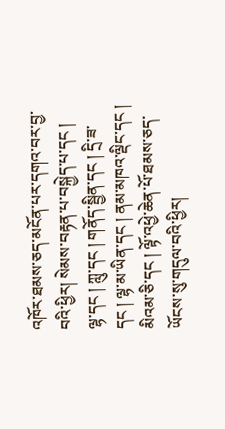འཁོར་ཐམས་ཅད་མངོན་པར་དགའ་བར་བྱ་བའི་ཕྱིར། སེམས་བརྟན་པ་བསྐྱེད་པ་དང ། ལྷ་དང ། ཀླུ་དང ། གནོད་སྦྱིན་དང ། དྲི་ཟ་དང ། ལྷ་མ་ཡིན་དང ། ནམ་མཁའ་ལྡིང་དང ། མིའམ་ཅི་དང ། ལྟོ་འཕྱེ་ཆེན་པོ་ཐམས་ཅད་ཡོངས་སུ་གདུལ་བའི་ཕྱིར།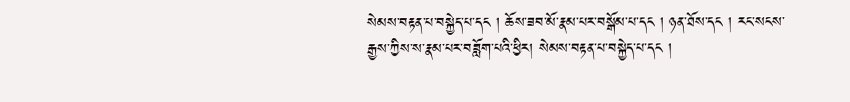སེམས་བརྟན་པ་བསྐྱེད་པ་དང ། ཆོས་ཟབ་མོ་རྣམ་པར་བསྒོམ་པ་དང ། ཉན་ཐོས་དང ། རང་སངས་རྒྱས་ཀྱིས་ས་རྣམ་པར་བཟློག་པའི་ཕྱིར། སེམས་བརྟན་པ་བསྐྱེད་པ་དང །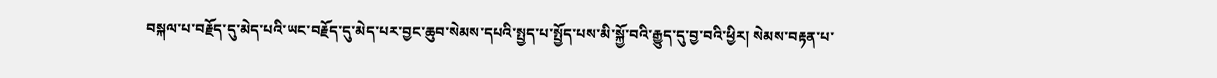བསྐལ་པ་བརྗོད་དུ་མེད་པའི་ཡང་བརྗོད་དུ་མེད་པར་བྱང་ཆུབ་སེམས་དཔའི་སྤྱད་པ་སྤྱོད་པས་མི་སྐྱོ་བའི་རྒྱུད་དུ་བྱ་བའི་ཕྱིར། སེམས་བརྟན་པ་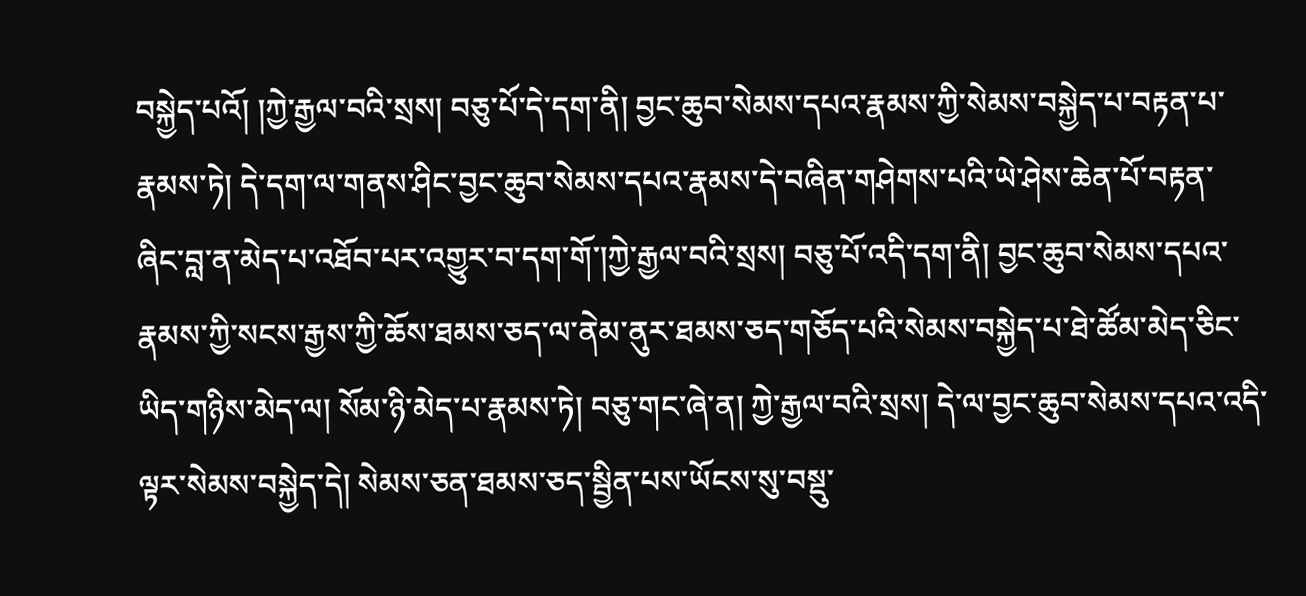བསྐྱེད་པའོ། །ཀྱེ་རྒྱལ་བའི་སྲས། བཅུ་པོ་དེ་དག་ནི། བྱང་ཆུབ་སེམས་དཔའ་རྣམས་ཀྱི་སེམས་བསྐྱེད་པ་བརྟན་པ་རྣམས་ཏེ། དེ་དག་ལ་གནས་ཤིང་བྱང་ཆུབ་སེམས་དཔའ་རྣམས་དེ་བཞིན་གཤེགས་པའི་ཡེ་ཤེས་ཆེན་པོ་བརྟན་
ཞིང་བླ་ན་མེད་པ་འཐོབ་པར་འགྱུར་བ་དག་གོ་།ཀྱེ་རྒྱལ་བའི་སྲས། བཅུ་པོ་འདི་དག་ནི། བྱང་ཆུབ་སེམས་དཔའ་རྣམས་ཀྱི་སངས་རྒྱས་ཀྱི་ཆོས་ཐམས་ཅད་ལ་ནེམ་ནུར་ཐམས་ཅད་གཅོད་པའི་སེམས་བསྐྱེད་པ་ཐེ་ཚོམ་མེད་ཅིང་ཡིད་གཉིས་མེད་ལ། སོམ་ཉི་མེད་པ་རྣམས་ཏེ། བཅུ་གང་ཞེ་ན། ཀྱེ་རྒྱལ་བའི་སྲས། དེ་ལ་བྱང་ཆུབ་སེམས་དཔའ་འདི་ལྟར་སེམས་བསྐྱེད་དེ། སེམས་ཅན་ཐམས་ཅད་སྦྱིན་པས་ཡོངས་སུ་བསྡུ་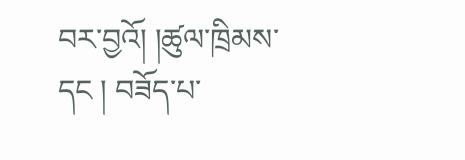བར་བྱའོ། །ཚུལ་ཁྲིམས་དང ། བཟོད་པ་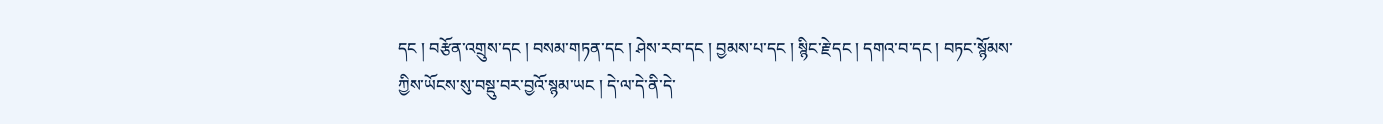དང ། བརྩོན་འགྲུས་དང ། བསམ་གཏན་དང ། ཤེས་རབ་དང ། བྱམས་པ་དང ། སྙིང་རྗེ་དང ། དགའ་བ་དང ། བཏང་སྙོམས་ཀྱིས་ཡོངས་སུ་བསྡུ་བར་བྱའོ་སྙམ་ཡང ། དེ་ལ་དེ་ནི་དེ་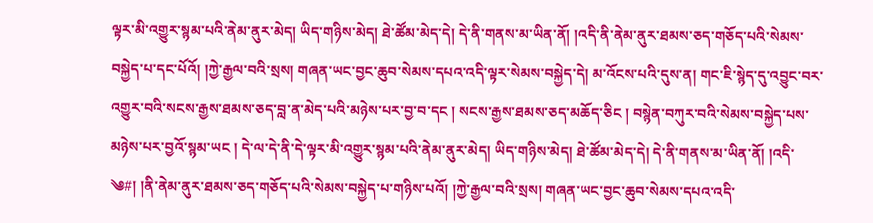ལྟར་མི་འགྱུར་སྙམ་པའི་ནེམ་ནུར་མེད། ཡིད་གཉིས་མེད། ཐེ་ཚོམ་མེད་དེ། དེ་ནི་གནས་མ་ཡིན་ནོ། །འདི་ནི་ནེམ་ནུར་ཐམས་ཅད་གཅོད་པའི་སེམས་བསྐྱེད་པ་དང་པོའོ། །ཀྱེ་རྒྱལ་བའི་སྲས། གཞན་ཡང་བྱང་ཆུབ་སེམས་དཔའ་འདི་ལྟར་སེམས་བསྐྱེད་དེ། མ་འོངས་པའི་དུས་ན། གང་ཇི་སྙེད་དུ་འབྱུང་བར་འགྱུར་བའི་སངས་རྒྱས་ཐམས་ཅད་བླ་ན་མེད་པའི་མཉེས་པར་བྱ་བ་དང ། སངས་རྒྱས་ཐམས་ཅད་མཆོད་ཅིང ། བསྙེན་བཀུར་བའི་སེམས་བསྐྱེད་པས་མཉེས་པར་བྱའོ་སྙམ་ཡང ། དེ་ལ་དེ་ནི་དེ་ལྟར་མི་འགྱུར་སྙམ་པའི་ནེམ་ནུར་མེད། ཡིད་གཉིས་མེད། ཐེ་ཚོམ་མེད་དེ། དེ་ནི་གནས་མ་ཡིན་ནོ། །འདི་
༄#། །ནི་ནེམ་ནུར་ཐམས་ཅད་གཅོད་པའི་སེམས་བསྐྱེད་པ་གཉིས་པའོ། །ཀྱེ་རྒྱལ་བའི་སྲས། གཞན་ཡང་བྱང་ཆུབ་སེམས་དཔའ་འདི་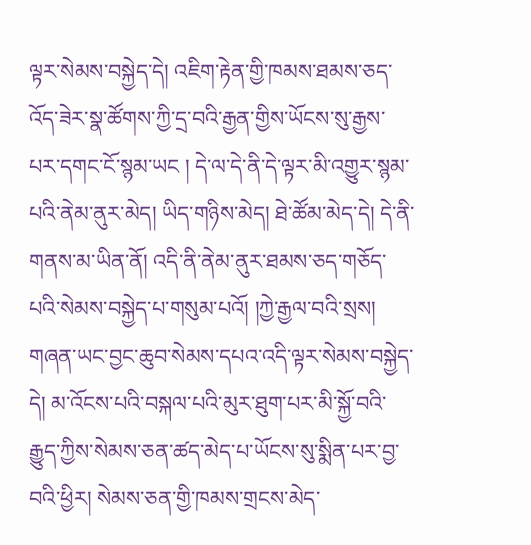ལྟར་སེམས་བསྐྱེད་དེ། འཇིག་རྟེན་གྱི་ཁམས་ཐམས་ཅད་འོད་ཟེར་སྣ་ཚོགས་ཀྱི་དྲ་བའི་རྒྱན་གྱིས་ཡོངས་སུ་རྒྱས་པར་དགང་ངོ་སྙམ་ཡང ། དེ་ལ་དེ་ནི་དེ་ལྟར་མི་འགྱུར་སྙམ་པའི་ནེམ་ནུར་མེད། ཡིད་གཉིས་མེད། ཐེ་ཚོམ་མེད་དེ། དེ་ནི་གནས་མ་ཡིན་ནོ། འདི་ནི་ནེམ་ནུར་ཐམས་ཅད་གཅོད་པའི་སེམས་བསྐྱེད་པ་གསུམ་པའོ། །ཀྱེ་རྒྱལ་བའི་སྲས། གཞན་ཡང་བྱང་ཆུབ་སེམས་དཔའ་འདི་ལྟར་སེམས་བསྐྱེད་དེ། མ་འོངས་པའི་བསྐལ་པའི་མུར་ཐུག་པར་མི་སྐྱོ་བའི་རྒྱུད་ཀྱིས་སེམས་ཅན་ཚད་མེད་པ་ཡོངས་སུ་སྨིན་པར་བྱ་བའི་ཕྱིར། སེམས་ཅན་གྱི་ཁམས་གྲངས་མེད་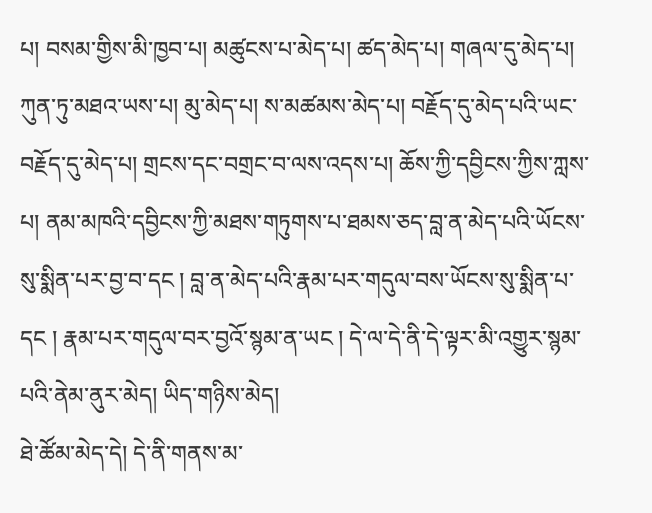པ། བསམ་གྱིས་མི་ཁྱབ་པ། མཚུངས་པ་མེད་པ། ཚད་མེད་པ། གཞལ་དུ་མེད་པ། ཀུན་ཏུ་མཐའ་ཡས་པ། མུ་མེད་པ། ས་མཚམས་མེད་པ། བརྗོད་དུ་མེད་པའི་ཡང་བརྗོད་དུ་མེད་པ། གྲངས་དང་བགྲང་བ་ལས་འདས་པ། ཆོས་ཀྱི་དབྱིངས་ཀྱིས་ཀླས་པ། ནམ་མཁའི་དབྱིངས་ཀྱི་མཐས་གཏུགས་པ་ཐམས་ཅད་བླ་ན་མེད་པའི་ཡོངས་སུ་སྨིན་པར་བྱ་བ་དང ། བླ་ན་མེད་པའི་རྣམ་པར་གདུལ་བས་ཡོངས་སུ་སྨིན་པ་དང ། རྣམ་པར་གདུལ་བར་བྱའོ་སྙམ་ན་ཡང ། དེ་ལ་དེ་ནི་དེ་ལྟར་མི་འགྱུར་སྙམ་པའི་ནེམ་ནུར་མེད། ཡིད་གཉིས་མེད།
ཐེ་ཚོམ་མེད་དེ། དེ་ནི་གནས་མ་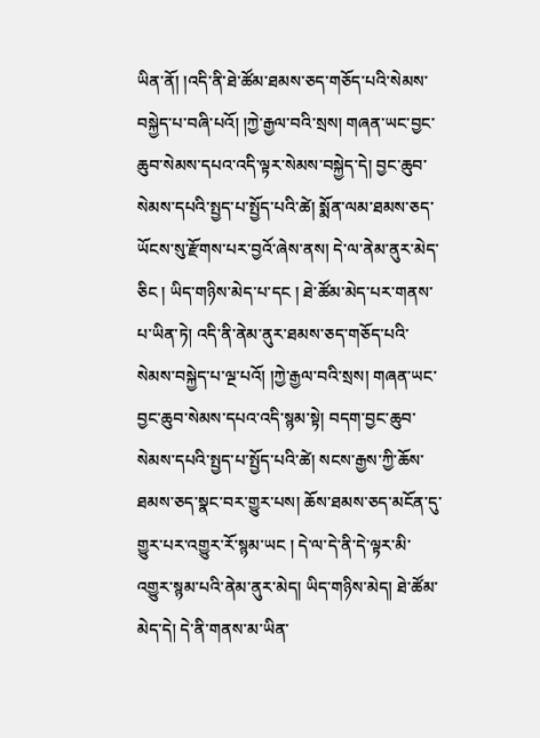ཡིན་ནོ། །འདི་ནི་ཐེ་ཚོམ་ཐམས་ཅད་གཅོད་པའི་སེམས་བསྐྱེད་པ་བཞི་པའོ། །ཀྱེ་རྒྱལ་བའི་སྲས། གཞན་ཡང་བྱང་ཆུབ་སེམས་དཔའ་འདི་ལྟར་སེམས་བསྐྱེད་དེ། བྱང་ཆུབ་སེམས་དཔའི་སྤྱད་པ་སྤྱོད་པའི་ཚེ། སྨོན་ལམ་ཐམས་ཅད་ཡོངས་སུ་རྫོགས་པར་བྱའོ་ཞེས་ནས། དེ་ལ་ནེམ་ནུར་མེད་ཅིང ། ཡིད་གཉིས་མེད་པ་དང ། ཐེ་ཚོམ་མེད་པར་གནས་པ་ཡིན་ཏེ། འདི་ནི་ནེམ་ནུར་ཐམས་ཅད་གཅོད་པའི་སེམས་བསྐྱེད་པ་ལྔ་པའོ། །ཀྱེ་རྒྱལ་བའི་སྲས། གཞན་ཡང་བྱང་ཆུབ་སེམས་དཔའ་འདི་སྙམ་སྟེ། བདག་བྱང་ཆུབ་སེམས་དཔའི་སྤྱད་པ་སྤྱོད་པའི་ཚེ། སངས་རྒྱས་ཀྱི་ཆོས་ཐམས་ཅད་སྣང་བར་གྱུར་པས། ཆོས་ཐམས་ཅད་མངོན་དུ་གྱུར་པར་འགྱུར་རོ་སྙམ་ཡང ། དེ་ལ་དེ་ནི་དེ་ལྟར་མི་འགྱུར་སྙམ་པའི་ནེམ་ནུར་མེད། ཡིད་གཉིས་མེད། ཐེ་ཚོམ་མེད་དེ། དེ་ནི་གནས་མ་ཡིན་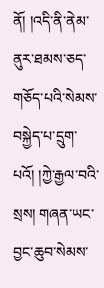ནོ། །འདི་ནི་ནེམ་ནུར་ཐམས་ཅད་གཅོད་པའི་སེམས་བསྐྱེད་པ་དྲུག་པའོ། །ཀྱེ་རྒྱལ་བའི་སྲས། གཞན་ཡང་བྱང་ཆུབ་སེམས་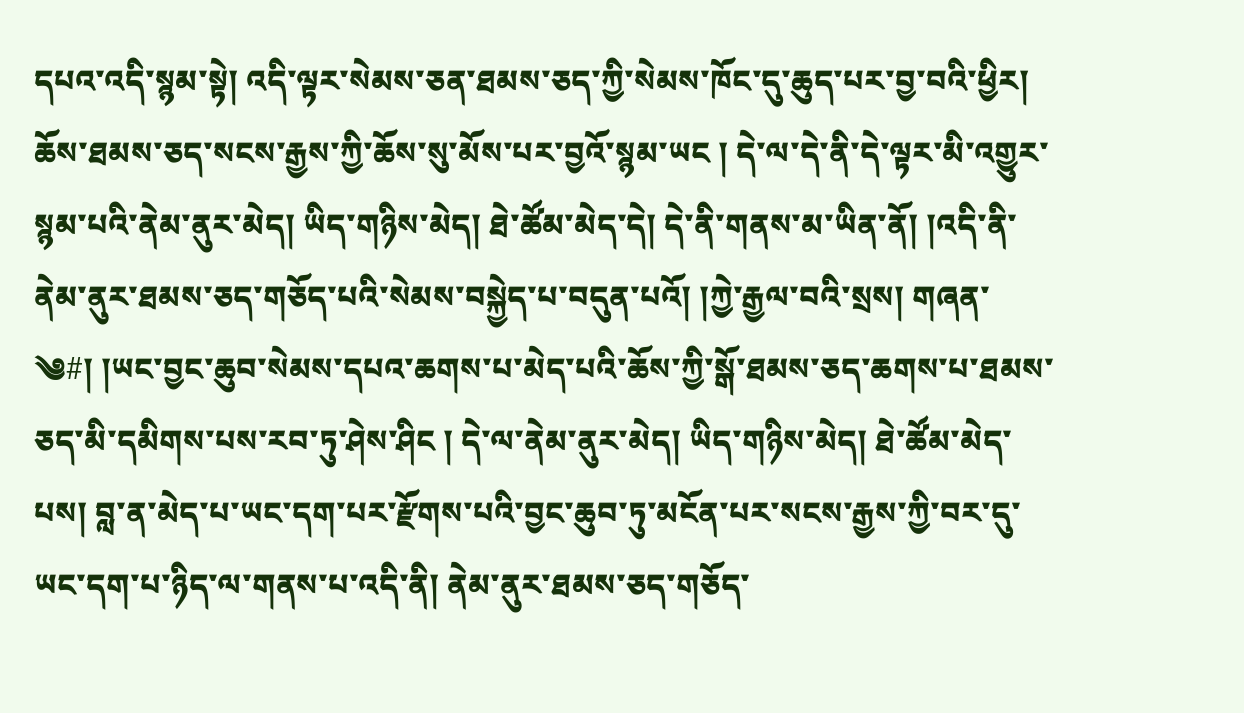དཔའ་འདི་སྙམ་སྟེ། འདི་ལྟར་སེམས་ཅན་ཐམས་ཅད་ཀྱི་སེམས་ཁོང་དུ་ཆུད་པར་བྱ་བའི་ཕྱིར། ཆོས་ཐམས་ཅད་སངས་རྒྱས་ཀྱི་ཆོས་སུ་མོས་པར་བྱའོ་སྙམ་ཡང ། དེ་ལ་དེ་ནི་དེ་ལྟར་མི་འགྱུར་སྙམ་པའི་ནེམ་ནུར་མེད། ཡིད་གཉིས་མེད། ཐེ་ཚོམ་མེད་དེ། དེ་ནི་གནས་མ་ཡིན་ནོ། །འདི་ནི་ནེམ་ནུར་ཐམས་ཅད་གཅོད་པའི་སེམས་བསྐྱེད་པ་བདུན་པའོ། །ཀྱེ་རྒྱལ་བའི་སྲས། གཞན་
༄#། །ཡང་བྱང་ཆུབ་སེམས་དཔའ་ཆགས་པ་མེད་པའི་ཆོས་ཀྱི་སྒོ་ཐམས་ཅད་ཆགས་པ་ཐམས་ཅད་མི་དམིགས་པས་རབ་ཏུ་ཤེས་ཤིང ། དེ་ལ་ནེམ་ནུར་མེད། ཡིད་གཉིས་མེད། ཐེ་ཚོམ་མེད་པས། བླ་ན་མེད་པ་ཡང་དག་པར་རྫོགས་པའི་བྱང་ཆུབ་ཏུ་མངོན་པར་སངས་རྒྱས་ཀྱི་བར་དུ་ཡང་དག་པ་ཉིད་ལ་གནས་པ་འདི་ནི། ནེམ་ནུར་ཐམས་ཅད་གཅོད་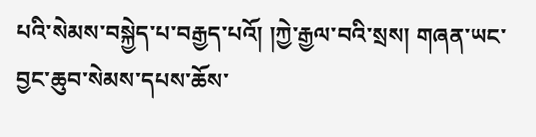པའི་སེམས་བསྐྱེད་པ་བརྒྱད་པའོ། །ཀྱེ་རྒྱལ་བའི་སྲས། གཞན་ཡང་བྱང་ཆུབ་སེམས་དཔས་ཆོས་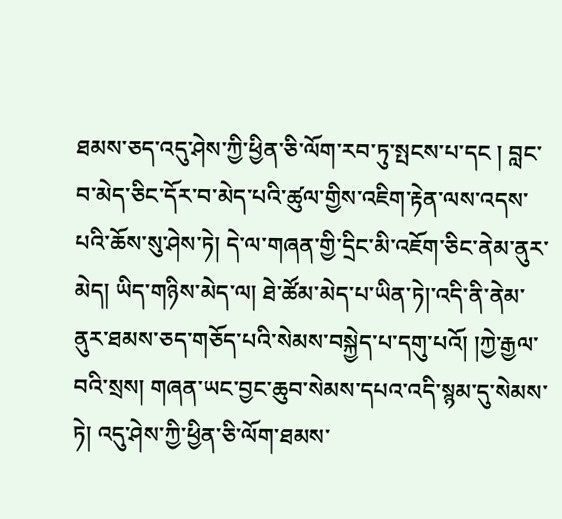ཐམས་ཅད་འདུ་ཤེས་ཀྱི་ཕྱིན་ཅི་ལོག་རབ་ཏུ་སྤངས་པ་དང ། བླང་བ་མེད་ཅིང་དོར་བ་མེད་པའི་ཚུལ་གྱིས་འཇིག་རྟེན་ལས་འདས་པའི་ཆོས་སུ་ཤེས་ཏེ། དེ་ལ་གཞན་གྱི་དྲིང་མི་འཇོག་ཅིང་ནེམ་ནུར་མེད། ཡིད་གཉིས་མེད་ལ། ཐེ་ཚོམ་མེད་པ་ཡིན་ཏེ།་འདི་ནི་ནེམ་ནུར་ཐམས་ཅད་གཅོད་པའི་སེམས་བསྐྱེད་པ་དགུ་པའོ། །ཀྱེ་རྒྱལ་བའི་སྲས། གཞན་ཡང་བྱང་ཆུབ་སེམས་དཔའ་འདི་སྙམ་དུ་སེམས་ཏེ། འདུ་ཤེས་ཀྱི་ཕྱིན་ཅི་ལོག་ཐམས་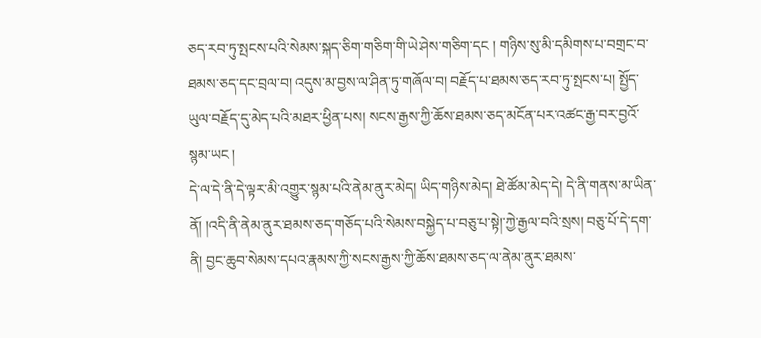ཅད་རབ་ཏུ་སྤངས་པའི་སེམས་སྐད་ཅིག་གཅིག་གི་ཡེ་ཤེས་གཅིག་དང ། གཉིས་སུ་མི་དམིགས་པ་བགྲང་བ་ཐམས་ཅད་དང་བྲལ་བ། འདུས་མ་བྱས་ལ་ཤིན་ཏུ་གཞོལ་བ། བརྗོད་པ་ཐམས་ཅད་རབ་ཏུ་སྤངས་པ། སྤྱོད་ཡུལ་བརྗོད་དུ་མེད་པའི་མཐར་ཕྱིན་པས། སངས་རྒྱས་ཀྱི་ཆོས་ཐམས་ཅད་མངོན་པར་འཚང་རྒྱ་བར་བྱའོ་སྙམ་ཡང །
དེ་ལ་དེ་ནི་དེ་ལྟར་མི་འགྱུར་སྙམ་པའི་ནེམ་ནུར་མེད། ཡིད་གཉིས་མེད། ཐེ་ཚོམ་མེད་དེ། དེ་ནི་གནས་མ་ཡིན་ནོ། །འདི་ནི་ནེམ་ནུར་ཐམས་ཅད་གཅོད་པའི་སེམས་བསྐྱེད་པ་བཅུ་པ་སྟེ།་ཀྱེ་རྒྱལ་བའི་སྲས། བཅུ་པོ་དེ་དག་ནི། བྱང་ཆུབ་སེམས་དཔའ་རྣམས་ཀྱི་སངས་རྒྱས་ཀྱི་ཆོས་ཐམས་ཅད་ལ་ནེམ་ནུར་ཐམས་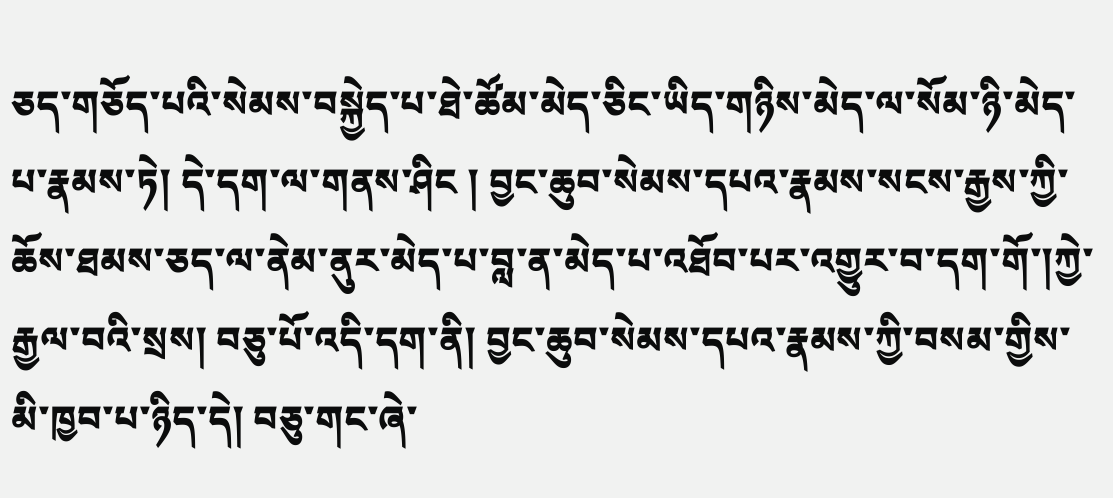ཅད་གཅོད་པའི་སེམས་བསྐྱེད་པ་ཐེ་ཚོམ་མེད་ཅིང་ཡིད་གཉིས་མེད་ལ་སོམ་ཉི་མེད་པ་རྣམས་ཏེ། དེ་དག་ལ་གནས་ཤིང ། བྱང་ཆུབ་སེམས་དཔའ་རྣམས་སངས་རྒྱས་ཀྱི་ཆོས་ཐམས་ཅད་ལ་ནེམ་ནུར་མེད་པ་བླ་ན་མེད་པ་འཐོབ་པར་འགྱུར་བ་དག་གོ་།ཀྱེ་རྒྱལ་བའི་སྲས། བཅུ་པོ་འདི་དག་ནི། བྱང་ཆུབ་སེམས་དཔའ་རྣམས་ཀྱི་བསམ་གྱིས་མི་ཁྱབ་པ་ཉིད་དེ། བཅུ་གང་ཞེ་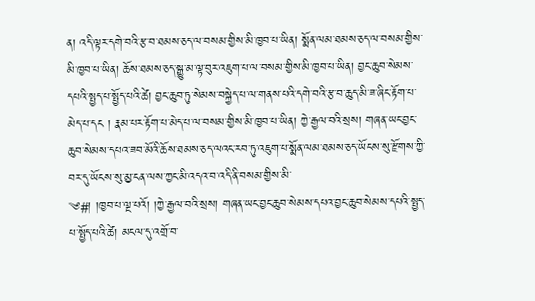ན། འདི་ལྟར་དགེ་བའི་རྩ་བ་ཐམས་ཅད་ལ་བསམ་གྱིས་མི་ཁྱབ་པ་ཡིན། སྨོན་ལམ་ཐམས་ཅད་ལ་བསམ་གྱིས་མི་ཁྱབ་པ་ཡིན། ཆོས་ཐམས་ཅད་སྒྱུ་མ་ལྟ་བུར་འཇུག་པ་ལ་བསམ་གྱིས་མི་ཁྱབ་པ་ཡིན། བྱང་ཆུབ་སེམས་དཔའི་སྤྱད་པ་སྤྱོད་པའི་ཚེ། བྱང་ཆུབ་ཏུ་སེམས་བསྐྱེད་པ་ལ་གནས་པའི་དགེ་བའི་རྩ་བ་ཆུད་མི་ཟ་ཞིང་རྟོག་པ་མེད་པ་དང ། རྣམ་པར་རྟོག་པ་མེད་པ་ལ་བསམ་གྱིས་མི་ཁྱབ་པ་ཡིན། ཀྱེ་རྒྱལ་བའི་སྲས། གཞན་ཡང་བྱང་ཆུབ་སེམས་དཔའ་ཟབ་མོའི་ཆོས་ཐམས་ཅད་ལའང་རབ་ཏུ་འཇུག་པ་སྨོན་ལམ་ཐམས་ཅད་ཡོངས་སུ་རྫོགས་ཀྱི་བར་དུ་ཡོངས་སུ་མྱ་ངན་ལས་ཀྱང་མི་འདའ་བ་འདི་ནི་བསམ་གྱིས་མི་
༄#། །ཁྱབ་པ་ལྔ་པའོ། །ཀྱེ་རྒྱལ་བའི་སྲས། གཞན་ཡང་བྱང་ཆུབ་སེམས་དཔའ་བྱང་ཆུབ་སེམས་དཔའི་སྤྱད་པ་སྤྱོད་པའི་ཚེ། མངལ་དུ་འགྲོ་བ་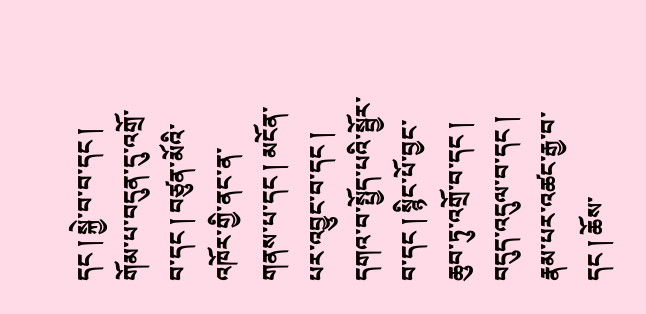དང ། སྐྱེ་བ་བ་དང ། གོམ་པ་བདུན་དུ་འགྲོ་བ་དང ། བཙུན་མོའི་འཁོར་གྱི་ནང་ན་གནས་པ་དང ། མངོན་པར་འབྱུང་བ་དང ། དགའ་བ་སྤྱོད་པའི་སྦྱོར་བ་དང ། སྙིང་པོ་བྱང་ཆུབ་ཏུ་འགྲོ་བ་དང ། བདུད་འདུལ་བ་དང ། རྣམ་པར་འཚང་རྒྱ་བ་དང ། ཆོས་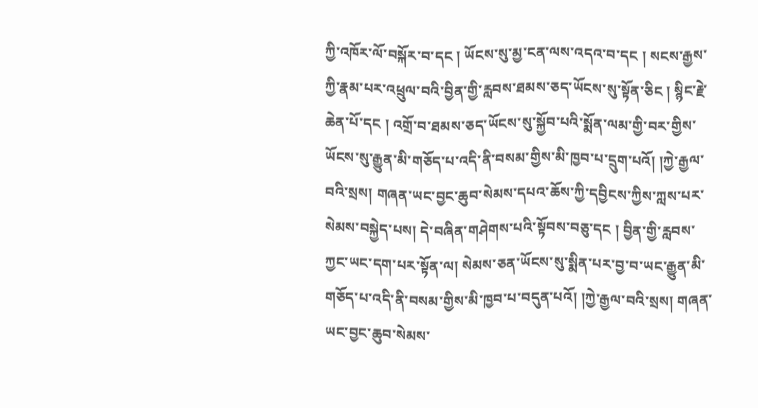ཀྱི་འཁོར་ལོ་བསྐོར་བ་དང ། ཡོངས་སུ་མྱ་ངན་ལས་འདའ་བ་དང ། སངས་རྒྱས་ཀྱི་རྣམ་པར་འཕྲུལ་བའི་བྱིན་གྱི་རླབས་ཐམས་ཅད་ཡོངས་སུ་སྟོན་ཅིང ། སྙིང་རྗེ་ཆེན་པོ་དང ། འགྲོ་བ་ཐམས་ཅད་ཡོངས་སུ་སྐྱོབ་པའི་སྨོན་ལམ་གྱི་བར་གྱིས་ཡོངས་སུ་རྒྱུན་མི་གཅོད་པ་འདི་ནི་བསམ་གྱིས་མི་ཁྱབ་པ་དྲུག་པའོ། །ཀྱེ་རྒྱལ་བའི་སྲས། གཞན་ཡང་བྱང་ཆུབ་སེམས་དཔའ་ཆོས་ཀྱི་དབྱིངས་ཀྱིས་ཀླས་པར་སེམས་བསྐྱེད་པས། དེ་བཞིན་གཤེགས་པའི་སྟོབས་བཅུ་དང ། བྱིན་གྱི་རླབས་ཀྱང་ཡང་དག་པར་སྟོན་ལ། སེམས་ཅན་ཡོངས་སུ་སྨིན་པར་བྱ་བ་ཡང་རྒྱུན་མི་གཅོད་པ་འདི་ནི་བསམ་གྱིས་མི་ཁྱབ་པ་བདུན་པའོ། །ཀྱེ་རྒྱལ་བའི་སྲས། གཞན་ཡང་བྱང་ཆུབ་སེམས་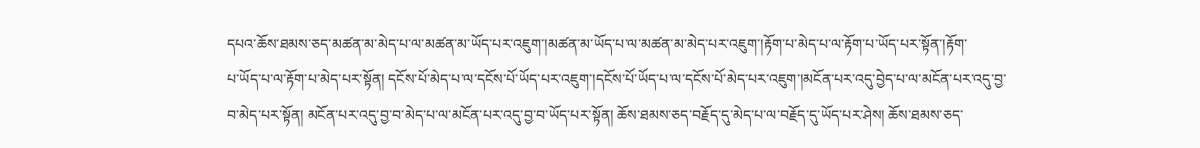དཔའ་ཆོས་ཐམས་ཅད་མཚན་མ་མེད་པ་ལ་མཚན་མ་ཡོད་པར་འཇུག་།མཚན་མ་ཡོད་པ་ལ་མཚན་མ་མེད་པར་འཇུག་།རྟོག་པ་མེད་པ་ལ་རྟོག་པ་ཡོད་པར་སྟོན་།རྟོག་
པ་ཡོད་པ་ལ་རྟོག་པ་མེད་པར་སྟོན། དངོས་པོ་མེད་པ་ལ་དངོས་པོ་ཡོད་པར་འཇུག་།དངོས་པོ་ཡོད་པ་ལ་དངོས་པོ་མེད་པར་འཇུག་།མངོན་པར་འདུ་བྱེད་པ་ལ་མངོན་པར་འདུ་བྱ་བ་མེད་པར་སྟོན། མངོན་པར་འདུ་བྱ་བ་མེད་པ་ལ་མངོན་པར་འདུ་བྱ་བ་ཡོད་པར་སྟོན། ཆོས་ཐམས་ཅད་བརྗོད་དུ་མེད་པ་ལ་བརྗོད་དུ་ཡོད་པར་ཤེས། ཆོས་ཐམས་ཅད་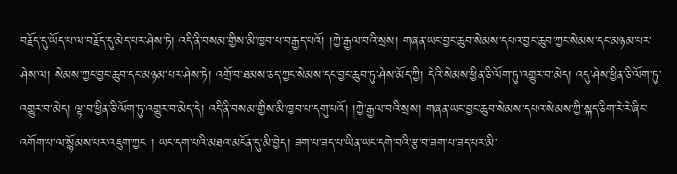བརྗོད་དུ་ཡོད་པ་ལ་བརྗོད་དུ་མེད་པར་ཤེས་ཏེ། འདི་ནི་བསམ་གྱིས་མི་ཁྱབ་པ་བརྒྱད་པའོ། །ཀྱེ་རྒྱལ་བའི་སྲས། གཞན་ཡང་བྱང་ཆུབ་སེམས་དཔའ་བྱང་ཆུབ་ཀྱང་སེམས་དང་མཉམ་པར་ཤེས་ལ། སེམས་ཀྱང་བྱང་ཆུབ་དང་མཉམ་པར་ཤེས་ཏེ། འགྲོ་བ་ཐམས་ཅད་ཀྱང་སེམས་དང་བྱང་ཆུབ་ཏུ་ཤེས་མོད་ཀྱི། དེའི་སེམས་ཕྱིན་ཅི་ལོག་ཏུ་འགྱུར་བ་མེད། འདུ་ཤེས་ཕྱིན་ཅི་ལོག་ཏུ་འགྱུར་བ་མེད། ལྟ་བ་ཕྱིན་ཅི་ལོག་ཏུ་འགྱུར་བ་མེད་དེ། འདི་ནི་བསམ་གྱིས་མི་ཁྱབ་པ་དགུ་པའོ། །ཀྱེ་རྒྱལ་བའི་སྲས། གཞན་ཡང་བྱང་ཆུབ་སེམས་དཔའ་སེམས་ཀྱི་སྐད་ཅིག་རེ་རེ་ཞིང་འགོག་པ་ལ་སྙོམས་པར་འཇུག་ཀྱང ། ཡང་དག་པའི་མཐའ་མངོན་དུ་མི་བྱེད། ཟག་པ་ཟད་པ་ཡིན་ཡང་དགེ་བའི་རྩ་བ་ཟག་པ་ཟད་པར་མི་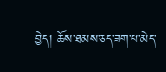བྱེད། ཆོས་ཐམས་ཅད་ཟག་པ་མེད་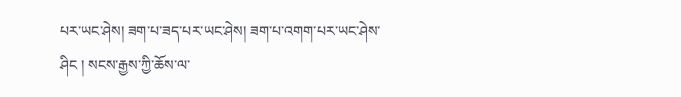པར་ཡང་ཤེས། ཟག་པ་ཟད་པར་ཡང་ཤེས། ཟག་པ་འགག་པར་ཡང་ཤེས་ཤིང ། སངས་རྒྱས་ཀྱི་ཆོས་ལ་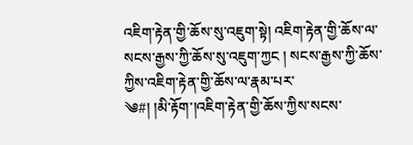འཇིག་རྟེན་གྱི་ཆོས་སུ་འཇུག་སྟེ། འཇིག་རྟེན་གྱི་ཆོས་ལ་སངས་རྒྱས་ཀྱི་ཆོས་སུ་འཇུག་ཀྱང ། སངས་རྒྱས་ཀྱི་ཆོས་ཀྱིས་འཇིག་རྟེན་གྱི་ཆོས་ལ་རྣམ་པར་
༄#། །མི་རྟོག་།འཇིག་རྟེན་གྱི་ཆོས་ཀྱིས་སངས་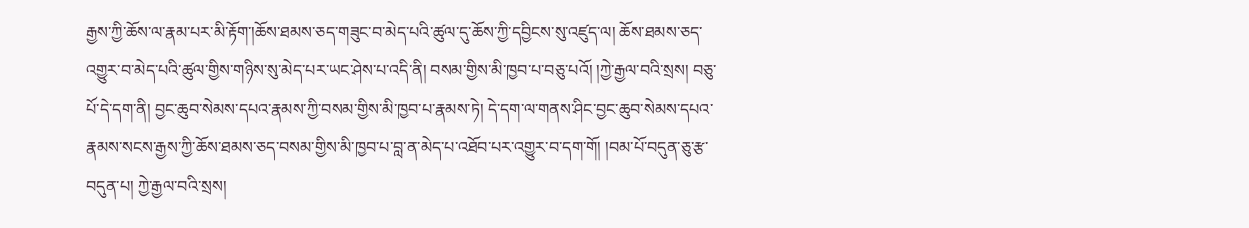རྒྱས་ཀྱི་ཆོས་ལ་རྣམ་པར་མི་རྟོག་།ཆོས་ཐམས་ཅད་གཟུང་བ་མེད་པའི་ཚུལ་དུ་ཆོས་ཀྱི་དབྱིངས་སུ་འཛུད་ལ། ཆོས་ཐམས་ཅད་འགྱུར་བ་མེད་པའི་ཚུལ་གྱིས་གཉིས་སུ་མེད་པར་ཡང་ཤེས་པ་འདི་ནི། བསམ་གྱིས་མི་ཁྱབ་པ་བཅུ་པའོ། །ཀྱེ་རྒྱལ་བའི་སྲས། བཅུ་པོ་དེ་དག་ནི། བྱང་ཆུབ་སེམས་དཔའ་རྣམས་ཀྱི་བསམ་གྱིས་མི་ཁྱབ་པ་རྣམས་ཏེ། དེ་དག་ལ་གནས་ཤིང་བྱང་ཆུབ་སེམས་དཔའ་རྣམས་སངས་རྒྱས་ཀྱི་ཆོས་ཐམས་ཅད་བསམ་གྱིས་མི་ཁྱབ་པ་བླ་ན་མེད་པ་འཐོབ་པར་འགྱུར་བ་དག་གོ། །བམ་པོ་བདུན་ཅུ་རྩ་བདུན་པ། ཀྱེ་རྒྱལ་བའི་སྲས།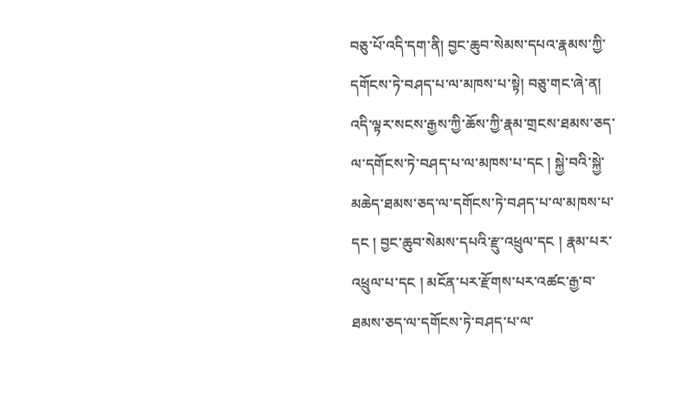བཅུ་པོ་འདི་དག་ནི། བྱང་ཆུབ་སེམས་དཔའ་རྣམས་ཀྱི་དགོངས་ཏེ་བཤད་པ་ལ་མཁས་པ་སྟེ། བཅུ་གང་ཞེ་ན། འདི་ལྟར་སངས་རྒྱས་ཀྱི་ཆོས་ཀྱི་རྣམ་གྲངས་ཐམས་ཅད་ལ་དགོངས་ཏེ་བཤད་པ་ལ་མཁས་པ་དང ། སྐྱེ་བའི་སྐྱེ་མཆེད་ཐམས་ཅད་ལ་དགོངས་ཏེ་བཤད་པ་ལ་མཁས་པ་དང ། བྱང་ཆུབ་སེམས་དཔའི་རྫུ་འཕྲུལ་དང ། རྣམ་པར་འཕྲུལ་པ་དང ། མངོན་པར་རྫོགས་པར་འཚང་རྒྱ་བ་ཐམས་ཅད་ལ་དགོངས་ཏེ་བཤད་པ་ལ་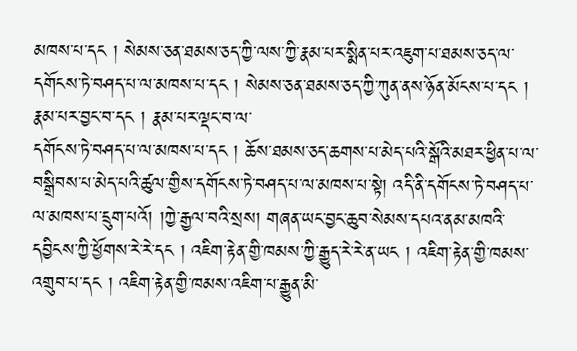མཁས་པ་དང ། སེམས་ཅན་ཐམས་ཅད་ཀྱི་ལས་ཀྱི་རྣམ་པར་སྨིན་པར་འཇུག་པ་ཐམས་ཅད་ལ་དགོངས་ཏེ་བཤད་པ་ལ་མཁས་པ་དང ། སེམས་ཅན་ཐམས་ཅད་ཀྱི་ཀུན་ནས་ཉོན་མོངས་པ་དང ། རྣམ་པར་བྱང་བ་དང ། རྣམ་པར་ལྡང་བ་ལ་
དགོངས་ཏེ་བཤད་པ་ལ་མཁས་པ་དང ། ཆོས་ཐམས་ཅད་ཆགས་པ་མེད་པའི་སྒོའི་མཐར་ཕྱིན་པ་ལ་བསྒྲིབས་པ་མེད་པའི་ཚུལ་གྱིས་དགོངས་ཏེ་བཤད་པ་ལ་མཁས་པ་སྟེ། འདི་ནི་དགོངས་ཏེ་བཤད་པ་ལ་མཁས་པ་དྲུག་པའོ། །ཀྱེ་རྒྱལ་བའི་སྲས། གཞན་ཡང་བྱང་ཆུབ་སེམས་དཔའ་ནམ་མཁའི་དབྱིངས་ཀྱི་ཕྱོགས་རེ་རེ་དང ། འཇིག་རྟེན་གྱི་ཁམས་ཀྱི་རྒྱུད་རེ་རེ་ན་ཡང ། འཇིག་རྟེན་གྱི་ཁམས་འགྲུབ་པ་དང ། འཇིག་རྟེན་གྱི་ཁམས་འཇིག་པ་རྒྱུན་མི་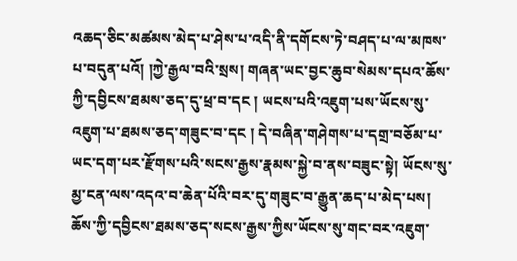འཆད་ཅིང་མཚམས་མེད་པ་ཤེས་པ་འདི་ནི་དགོངས་ཏེ་བཤད་པ་ལ་མཁས་པ་བདུན་པའོ། །ཀྱེ་རྒྱལ་བའི་སྲས། གཞན་ཡང་བྱང་ཆུབ་སེམས་དཔའ་ཆོས་ཀྱི་དབྱིངས་ཐམས་ཅད་དུ་ཕྲ་བ་དང ། ཡངས་པའི་འཇུག་པས་ཡོངས་སུ་འཇུག་པ་ཐམས་ཅད་གཟུང་བ་དང ། དེ་བཞིན་གཤེགས་པ་དགྲ་བཅོམ་པ་ཡང་དག་པར་རྫོགས་པའི་སངས་རྒྱས་རྣམས་སྐྱེ་བ་ནས་བཟུང་སྟེ། ཡོངས་སུ་མྱ་ངན་ལས་འདའ་བ་ཆེན་པོའི་བར་དུ་གཟུང་བ་རྒྱུན་ཆད་པ་མེད་པས། ཆོས་ཀྱི་དབྱིངས་ཐམས་ཅད་སངས་རྒྱས་ཀྱིས་ཡོངས་སུ་གང་བར་འཇུག་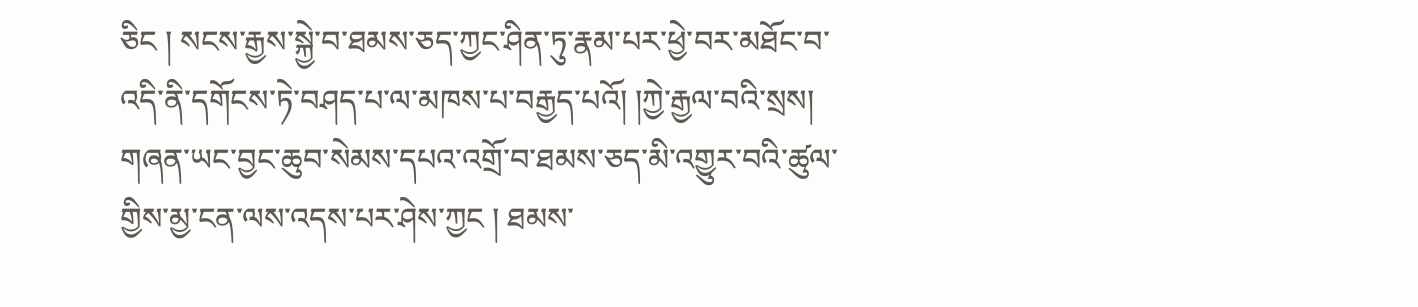ཅིང ། སངས་རྒྱས་སྐྱེ་བ་ཐམས་ཅད་ཀྱང་ཤིན་ཏུ་རྣམ་པར་ཕྱེ་བར་མཐོང་བ་འདི་ནི་དགོངས་ཏེ་བཤད་པ་ལ་མཁས་པ་བརྒྱད་པའོ། །ཀྱེ་རྒྱལ་བའི་སྲས། གཞན་ཡང་བྱང་ཆུབ་སེམས་དཔའ་འགྲོ་བ་ཐམས་ཅད་མི་འགྱུར་བའི་ཚུལ་གྱིས་མྱ་ངན་ལས་འདས་པར་ཤེས་ཀྱང ། ཐམས་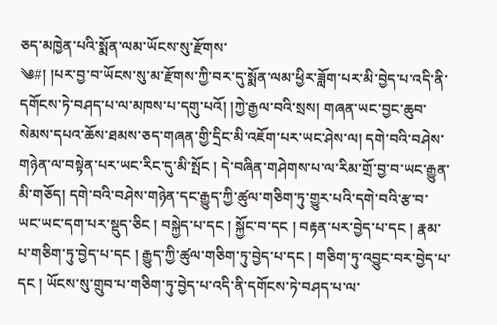ཅད་མཁྱེན་པའི་སྨོན་ལམ་ཡོངས་སུ་རྫོགས་
༄#། །པར་བྱ་བ་ཡོངས་སུ་མ་རྫོགས་ཀྱི་བར་དུ་སྨོན་ལམ་ཕྱིར་ཟློག་པར་མི་བྱེད་པ་འདི་ནི་དགོངས་ཏེ་བཤད་པ་ལ་མཁས་པ་དགུ་པའོ། །ཀྱེ་རྒྱལ་བའི་སྲས། གཞན་ཡང་བྱང་ཆུབ་སེམས་དཔའ་ཆོས་ཐམས་ཅད་གཞན་གྱི་དྲིང་མི་འཇོག་པར་ཡང་ཤེས་ལ། དགེ་བའི་བཤེས་གཉེན་ལ་བསྟེན་པར་ཡང་རིང་དུ་མི་སྤོང ། དེ་བཞིན་གཤེགས་པ་ལ་རིམ་གྲོ་བྱ་བ་ཡང་རྒྱུན་མི་གཅོད། དགེ་བའི་བཤེས་གཉེན་དང་རྒྱུད་ཀྱི་ཚུལ་གཅིག་ཏུ་གྱུར་པའི་དགེ་བའི་རྩ་བ་ཡང་ཡང་དག་པར་སྡུད་ཅིང ། བསྐྱེད་པ་དང ། སྐྱོང་བ་དང ། བརྟན་པར་བྱེད་པ་དང ། རྣམ་པ་གཅིག་ཏུ་བྱེད་པ་དང ། རྒྱུད་ཀྱི་ཚུལ་གཅིག་ཏུ་བྱེད་པ་དང ། གཅིག་ཏུ་འབྱུང་བར་བྱེད་པ་དང ། ཡོངས་སུ་གྲུབ་པ་གཅིག་ཏུ་བྱེད་པ་འདི་ནི་དགོངས་ཏེ་བཤད་པ་ལ་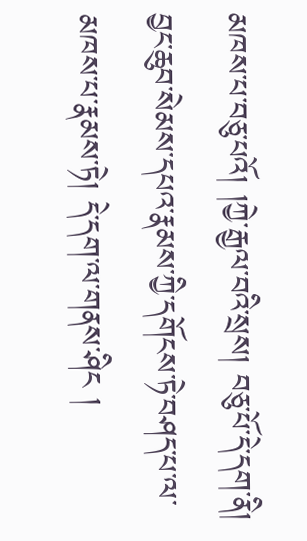མཁས་པ་བཅུ་པའོ། །ཀྱེ་རྒྱལ་བའི་སྲས། བཅུ་པོ་དེ་དག་ནི། བྱང་ཆུབ་སེམས་དཔའ་རྣམས་ཀྱི་དགོངས་ཏེ་བཤད་པ་ལ་མཁས་པ་རྣམས་ཏེ། དེ་དག་ལ་གནས་ཤིང །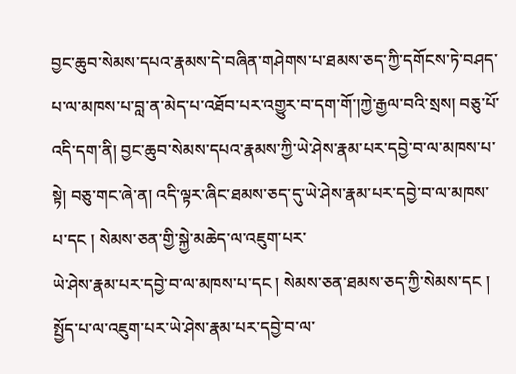བྱང་ཆུབ་སེམས་དཔའ་རྣམས་དེ་བཞིན་གཤེགས་པ་ཐམས་ཅད་ཀྱི་དགོངས་ཏེ་བཤད་པ་ལ་མཁས་པ་བླ་ན་མེད་པ་འཐོབ་པར་འགྱུར་བ་དག་གོ་།ཀྱེ་རྒྱལ་བའི་སྲས། བཅུ་པོ་འདི་དག་ནི། བྱང་ཆུབ་སེམས་དཔའ་རྣམས་ཀྱི་ཡེ་ཤེས་རྣམ་པར་དབྱེ་བ་ལ་མཁས་པ་སྟེ། བཅུ་གང་ཞེ་ན། འདི་ལྟར་ཞིང་ཐམས་ཅད་དུ་ཡེ་ཤེས་རྣམ་པར་དབྱེ་བ་ལ་མཁས་པ་དང ། སེམས་ཅན་གྱི་སྐྱེ་མཆེད་ལ་འཇུག་པར་
ཡེ་ཤེས་རྣམ་པར་དབྱེ་བ་ལ་མཁས་པ་དང ། སེམས་ཅན་ཐམས་ཅད་ཀྱི་སེམས་དང ། སྤྱོད་པ་ལ་འཇུག་པར་ཡེ་ཤེས་རྣམ་པར་དབྱེ་བ་ལ་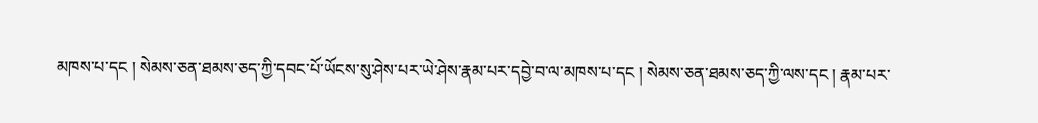མཁས་པ་དང ། སེམས་ཅན་ཐམས་ཅད་ཀྱི་དབང་པོ་ཡོངས་སུ་ཤེས་པར་ཡེ་ཤེས་རྣམ་པར་དབྱེ་བ་ལ་མཁས་པ་དང ། སེམས་ཅན་ཐམས་ཅད་ཀྱི་ལས་དང ། རྣམ་པར་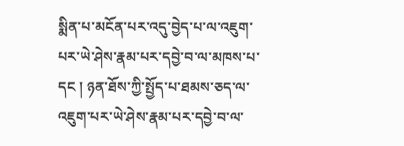སྨིན་པ་མངོན་པར་འདུ་བྱེད་པ་ལ་འཇུག་པར་ཡེ་ཤེས་རྣམ་པར་དབྱེ་བ་ལ་མཁས་པ་དང ། ཉན་ཐོས་ཀྱི་སྤྱོད་པ་ཐམས་ཅད་ལ་འཇུག་པར་ཡེ་ཤེས་རྣམ་པར་དབྱེ་བ་ལ་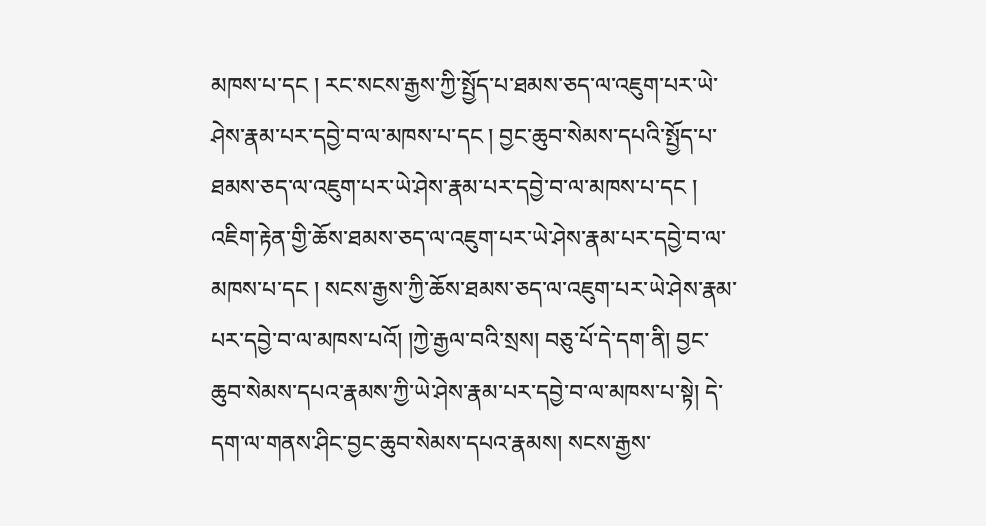མཁས་པ་དང ། རང་སངས་རྒྱས་ཀྱི་སྤྱོད་པ་ཐམས་ཅད་ལ་འཇུག་པར་ཡེ་ཤེས་རྣམ་པར་དབྱེ་བ་ལ་མཁས་པ་དང ། བྱང་ཆུབ་སེམས་དཔའི་སྤྱོད་པ་ཐམས་ཅད་ལ་འཇུག་པར་ཡེ་ཤེས་རྣམ་པར་དབྱེ་བ་ལ་མཁས་པ་དང ། འཇིག་རྟེན་གྱི་ཆོས་ཐམས་ཅད་ལ་འཇུག་པར་ཡེ་ཤེས་རྣམ་པར་དབྱེ་བ་ལ་མཁས་པ་དང ། སངས་རྒྱས་ཀྱི་ཆོས་ཐམས་ཅད་ལ་འཇུག་པར་ཡེ་ཤེས་རྣམ་པར་དབྱེ་བ་ལ་མཁས་པའོ། །ཀྱེ་རྒྱལ་བའི་སྲས། བཅུ་པོ་དེ་དག་ནི། བྱང་ཆུབ་སེམས་དཔའ་རྣམས་ཀྱི་ཡེ་ཤེས་རྣམ་པར་དབྱེ་བ་ལ་མཁས་པ་སྟེ། དེ་དག་ལ་གནས་ཤིང་བྱང་ཆུབ་སེམས་དཔའ་རྣམས། སངས་རྒྱས་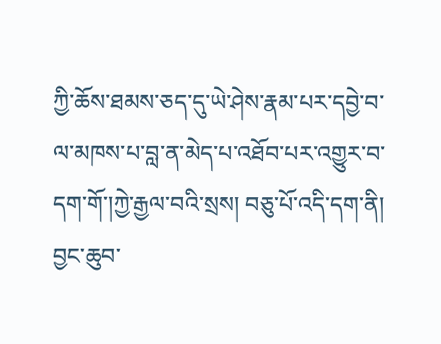ཀྱི་ཆོས་ཐམས་ཅད་དུ་ཡེ་ཤེས་རྣམ་པར་དབྱེ་བ་ལ་མཁས་པ་བླ་ན་མེད་པ་འཐོབ་པར་འགྱུར་བ་དག་གོ་།ཀྱེ་རྒྱལ་བའི་སྲས། བཅུ་པོ་འདི་དག་ནི། བྱང་ཆུབ་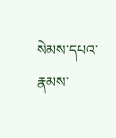སེམས་དཔའ་རྣམས་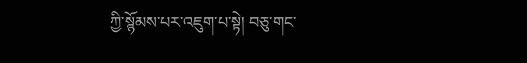ཀྱི་སྙོམས་པར་འཇུག་པ་སྟེ། བཅུ་གང་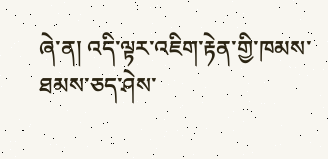ཞེ་ན། འདི་ལྟར་འཇིག་རྟེན་གྱི་ཁམས་ཐམས་ཅད་ཤེས་